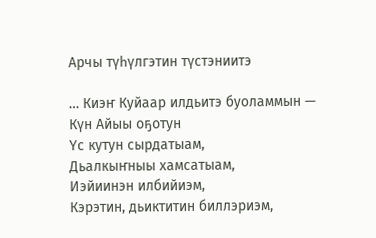Арчы түһүлгэтин түстэниитэ

… Киэҥ Куйаар илдьитэ буоламмын —
Күн Айыы оҕотун
Үс кутун сырдатыам,
Дьалкыҥныы хамсатыам,
Иэйиинэн илбийиэм,
Кэрэтин, дьиктитин биллэриэм,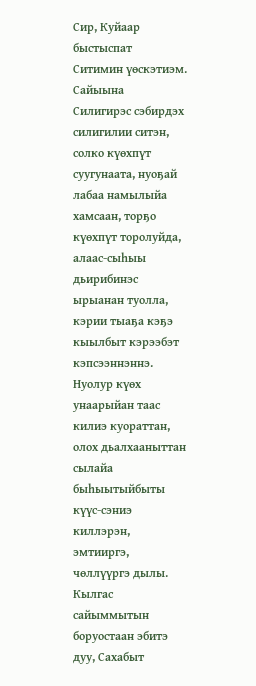Сир, Куйаар быстыспат
Ситимин үөскэтиэм.
Сайыына
Силигирэс сэбирдэх силигилии ситэн, солко күөхпүт суугунаата, нуоҕай лабаа намылыйа хамсаан, торҕо күөхпүт торолуйда, алаас-сыһыы дьирибинэс ырыанан туолла, кэрии тыаҕа кэҕэ кыылбыт кэрээбэт кэпсээннэннэ. Нуолур күөх унаарыйан таас килиэ куораттан, олох дьалхааныттан сылайа быһыытыйбыты күүс-сэниэ киллэрэн, эмтииргэ, чөллүүргэ дылы. Кылгас сайыммытын боруостаан эбитэ дуу, Сахабыт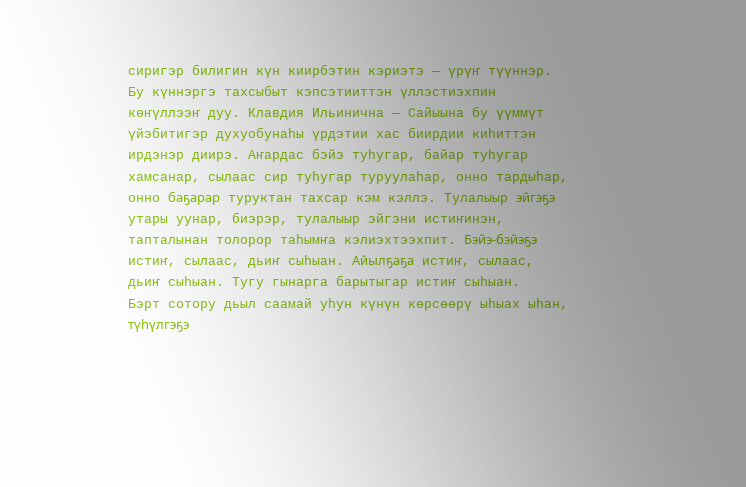сиригэр билигин күн киирбэтин кэриэтэ — үрүҥ түүннэр.
Бу күннэргэ тахсыбыт кэпсэтииттэн үллэстиэхпин көҥүллээҥ дуу. Клавдия Ильинична — Сайыына бу үүммүт үйэбитигэр духуобунаһы үрдэтии хас биирдии киһиттэн ирдэнэр диирэ. Аҥардас бэйэ туһугар, байар туһугар хамсанар, сылаас сир туһугар туруулаһар, онно тардыһар, онно баҕарар туруктан тахсар кэм кэллэ. Тулалыыр эйгэҕэ утары уунар, биэрэр, тулалыыр эйгэни истиҥинэн, тапталынан толорор таһымҥа кэлиэхтээхпит. Бэйэ-бэйэҕэ истиҥ, сылаас, дьиҥ сыһыан. Айылҕаҕа истиҥ, сылаас, дьиҥ сыһыан. Тугу гынарга барытыгар истиҥ сыһыан.
Бэрт сотору дьыл саамай уһун күнүн көрсөөрү ыһыах ыһан, түһүлгэҕэ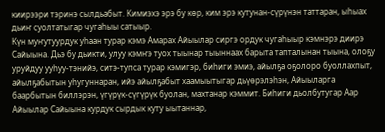киирээри тэринэ сылдьабыт. Кимиэхэ эрэ бу көр, ким эрэ кутунан-сүрүнэн таттаран, ыһыах дьиҥ суолтатыгар чугаһыы сатыыр.
Күн муҥутуурдук уһаан турар кэмэ Амарах Айыылар сиргэ ордук чугаһыыр кэмнэрэ диирэ Сайыына. Дьэ бу дьикти, улуу кэмҥэ туох тыынар тыыннаах барыта тапталынан тыына, олоҕу уруйдуу ууһуу-тэнийэ, ситэ-тупса турар кэмигэр, биһиги эмиэ, айылҕа оҕолоро буоллахпыт, айылҕабытын уһугуннаран, ийэ айылҕабыт хаамыытыгар дьүөрэлэһэн, Айыыларга баарбытын биллэрэн, үгүрүк-сүгүрүк буолан, махтанар кэммит. Биһиги дьолбутугар Аар Айыылар Сайыына курдук сырдык куту ыытаннар,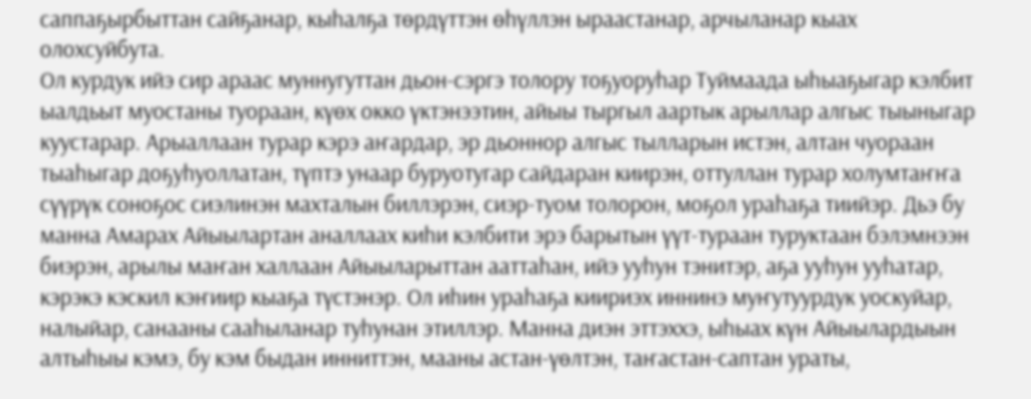саппаҕырбыттан сайҕанар, кыһалҕа төрдүттэн өһүллэн ыраастанар, арчыланар кыах олохсуйбута.
Ол курдук ийэ сир араас муннугуттан дьон-сэргэ толору тоҕуоруһар Туймаада ыһыаҕыгар кэлбит ыалдьыт муостаны туораан, күөх окко үктэнээтин, айыы тыргыл аартык арыллар алгыс тыыныгар куустарар. Арыаллаан турар кэрэ аҥардар, эр дьоннор алгыс тылларын истэн, алтан чуораан тыаһыгар доҕуһуоллатан, түптэ унаар буруотугар сайдаран киирэн, оттуллан турар холумтаҥҥа сүүрүк соноҕос сиэлинэн махталын биллэрэн, сиэр-туом толорон, моҕол ураһаҕа тиийэр. Дьэ бу манна Амарах Айыылартан аналлаах киһи кэлбити эрэ барытын үүт-тураан туруктаан бэлэмнээн биэрэн, арылы маҥан халлаан Айыыларыттан ааттаһан, ийэ ууһун тэнитэр, аҕа ууһун ууһатар, кэрэкэ кэскил кэҥиир кыаҕа түстэнэр. Ол иһин ураһаҕа киириэх иннинэ муҥутуурдук уоскуйар, налыйар, санааны сааһыланар туһунан этиллэр. Манна диэн эттэххэ, ыһыах күн Айыылардыын алтыһыы кэмэ, бу кэм быдан инниттэн, мааны астан-үөлтэн, таҥастан-саптан ураты,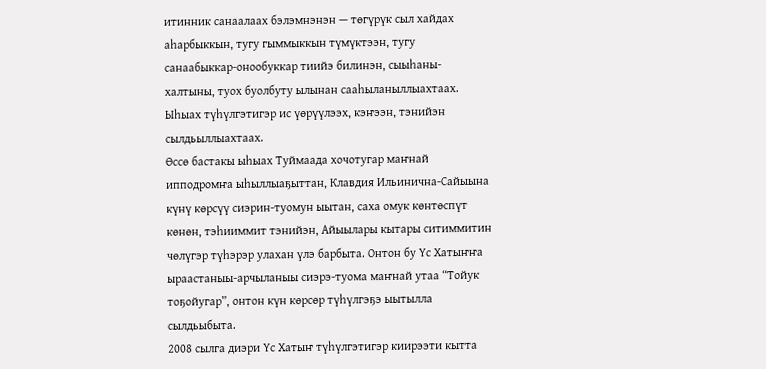итинник санаалаах бэлэмнэнэн — төгүрүк сыл хайдах аһарбыккын, тугу гыммыккын түмүктээн, тугу санаабыккар-онообуккар тиийэ билинэн, сыыһаны-халтыны, туох буолбуту ылынан сааһыланыллыахтаах.
Ыһыах түһүлгэтигэр ис үөрүүлээх, кэҥээн, тэнийэн сылдьыллыахтаах.
Өссө бастакы ыһыах Туймаада хочотугар маҥнай ипподромҥа ыһыллыаҕыттан, Клавдия Ильинична-Сайыына күнү көрсүү сиэрин-туомун ыытан, саха омук көнтөспүт көнөн, тэһииммит тэнийэн, Айыылары кытары ситиммитин чөлүгэр түһэрэр улахан үлэ барбыта. Онтон бу Үс Хатыҥҥа ыраастаныы-арчыланыы сиэрэ-туома маҥнай утаа “Тойук тоҕойугар”, онтон күн көрсөр түһүлгэҕэ ыытылла сылдьыбыта.
2008 сылга диэри Үс Хатыҥ түһүлгэтигэр киирээти кытта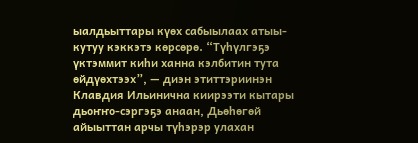ыалдьыттары күөх сабыылаах атыы-кутуу кэккэтэ көрсөрө. “Түһүлгэҕэ үктэммит киһи ханна кэлбитин тута өйдүөхтээх”, — диэн этиттэриинэн Клавдия Ильинична киирээти кытары дьоҥҥо-сэргэҕэ анаан, Дьөһөгөй айыыттан арчы түһэрэр улахан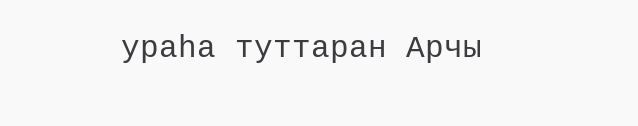ураһа туттаран Арчы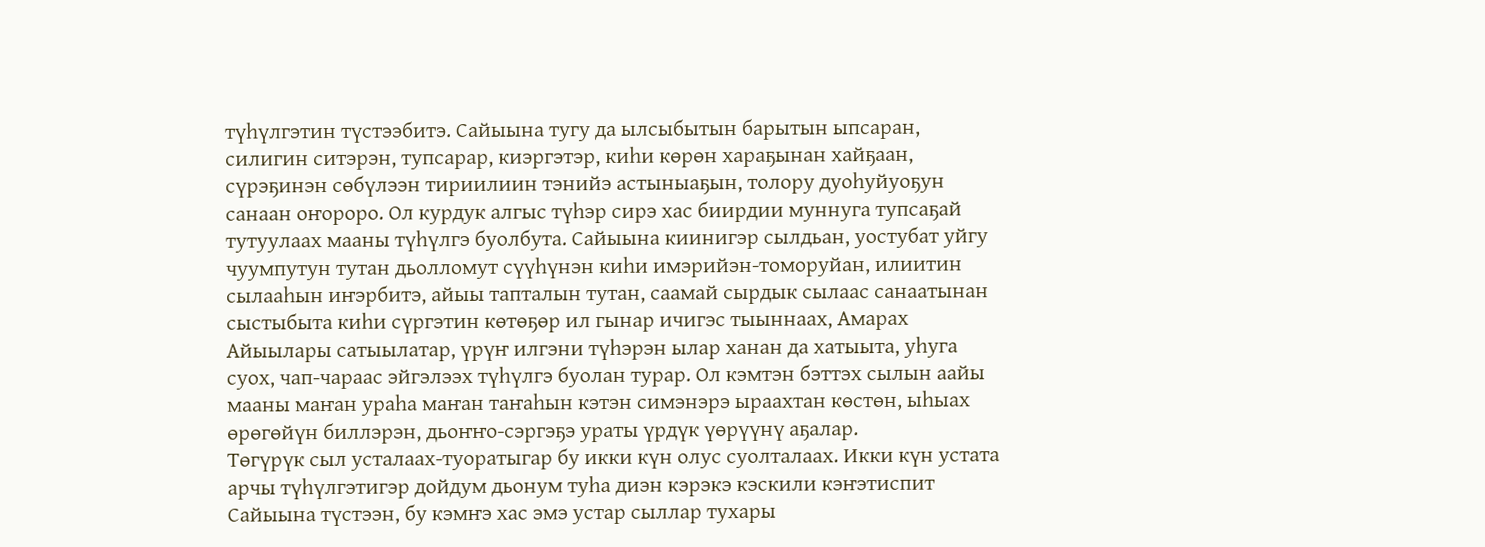түһүлгэтин түстээбитэ. Сайыына тугу да ылсыбытын барытын ыпсаран, силигин ситэрэн, тупсарар, киэргэтэр, киһи көрөн хараҕынан хайҕаан, сүрэҕинэн сөбүлээн тириилиин тэнийэ астыныаҕын, толору дуоһуйуоҕун санаан оҥороро. Ол курдук алгыс түһэр сирэ хас биирдии муннуга тупсаҕай тутуулаах мааны түһүлгэ буолбута. Сайыына киинигэр сылдьан, уостубат уйгу чуумпутун тутан дьолломут сүүһүнэн киһи имэрийэн-томоруйан, илиитин сылааһын иҥэрбитэ, айыы тапталын тутан, саамай сырдык сылаас санаатынан сыстыбыта киһи сүргэтин көтөҕөр ил гынар ичигэс тыыннаах, Амарах Айыылары сатыылатар, үрүҥ илгэни түһэрэн ылар ханан да хатыыта, уһуга суох, чап-чараас эйгэлээх түһүлгэ буолан турар. Ол кэмтэн бэттэх сылын аайы мааны маҥан ураһа маҥан таҥаһын кэтэн симэнэрэ ыраахтан көстөн, ыһыах өрөгөйүн биллэрэн, дьоҥҥо-сэргэҕэ ураты үрдүк үөрүүнү аҕалар.
Төгүрүк сыл усталаах-туоратыгар бу икки күн олус суолталаах. Икки күн устата арчы түһүлгэтигэр дойдум дьонум туһа диэн кэрэкэ кэскили кэҥэтиспит Сайыына түстээн, бу кэмҥэ хас эмэ устар сыллар тухары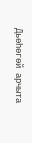Дьөһөгөй арчыта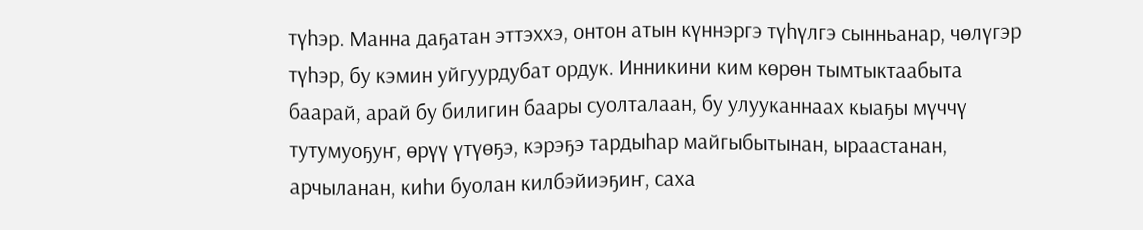түһэр. Манна даҕатан эттэххэ, онтон атын күннэргэ түһүлгэ сынньанар, чөлүгэр түһэр, бу кэмин уйгуурдубат ордук. Инникини ким көрөн тымтыктаабыта баарай, арай бу билигин баары суолталаан, бу улууканнаах кыаҕы мүччү тутумуоҕуҥ, өрүү үтүөҕэ, кэрэҕэ тардыһар майгыбытынан, ыраастанан, арчыланан, киһи буолан килбэйиэҕиҥ, саха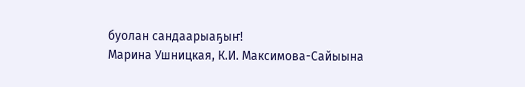буолан сандаарыаҕыҥ!
Марина Ушницкая, К.И. Максимова-Сайыына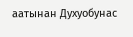аатынан Духуобунас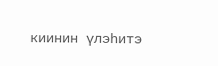киинин үлэһитэ